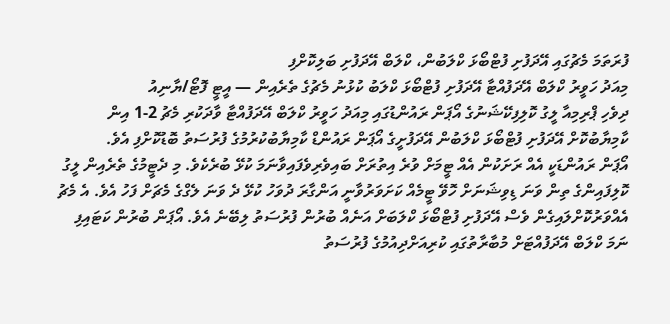ފުރަތަމަ މެޗުގައި އޭދަފުށި ފުޓްބޯޅަ ކްލަބުން، ކްލަބް އޭދަފުށި ބަލިކޮށްފި
މިއަދު ހަވީރު ކްލަބް އޭދަފުއްޓާ އޭދަފުށި ފުޓްބޯޅަ ކްލަބު ކުޅުނު މެޗުގެ ތެރެއިން — އީޓީ ފޮޓޯ/ޔާނިއު
ދިވެހި ޕްރިމިއާ ލީގު ކޮލިފިކޭޝަނުގެ އޯޕަން ރައުންޑުގައި މިއަދު ހަވީރު ކްލަބް އޭދަފުއްޓާ ވާދަކުރި މެޗު 2-1 އިން ކާމިޔާބުކޮށް އޭދަފުށި ފުޓްބޯޅަ ކްލަބުން އޭދަފުށީގެ އޯޕަން ރައުންޑް ކާމިޔާބުކުރުމުގެ ފުރުސަތު ބޮޑުކޮށްފި އެވެ.
އޯޕަން ރައުންޑަކީ އެއް ރަށަކުން އެއް ޓީމަށް ވުރެ އިތުރަށް ބައިވެރިވެފައިވާނަމަ ކުޅޭ ބުރެކެވެ. މި ދެޓީމުގެ ތެރެއިން ލީގު ކޮލިފައިންގެ ތިން ވަނަ ޑިވިޝަނަށް ހޮވޭ ޓީމެއް ކަށަވަރުވާނީ އަންގާރަ ދުވަހު ކުޅޭ ދެ ވަނަ ލެގްގެ މެޗަށް ފަހު އެވެ. އެ މެޗު އެއްވަރުކޮށްލައިގެން ވެސް އޭދަފުށި ފުޓްބޯޅަ ކްލަބަށް އަނެއް ބުރުން ފުރުސަތު ލިބޭނެ އެވެ. އޯޕަން ބުރުން ކަޓައިފި ނަމަ ކްލަބް އޭދަފުއްޓަށް މުބާރާތުގައި ކުރިއަށްދިއުމުގެ ފުރުސަތު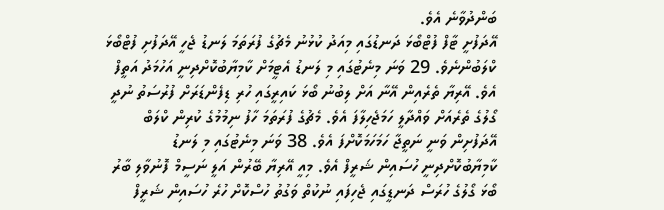ބަންދުވާނެ އެވެ.
އޭދަފުށީ ޓާފް ފުޓްބޯޅަ ދަނޑުގައި މިއަދު ކުޅުނު މެޗުގެ ފުރަތަމަ ލަނޑު ޖެހީ އޭދަފުށި ފުޓްބޯޅަ ކްލަބުންނެވެ. 29 ވަނަ މިނެޓުގައި މި ލަނޑު އެޓީމަށް ކާމިޔާބުކޮށްދިނީ އަހުމަދު އަތީފް އެވެ. އޭރިޔާ ތެރެއިން އޭނާ އަށް ލިބުނު ބޯޅަ ކައިރީގައި ހުރި ޑިފެންޑަރަށް ފުރުސަތު ނުދީ ގޯލުގެ ތެރެއަށް ވައްދާލީ ހަމަޖެހިލާފަ އެވެ. މެޗުގެ ފުރަތަމަ ހާފު ނިމުމުގެ ކުރިން ކްލަބް އޭދަފުށިން ވަނީ ނަތީޖާ ހަމަހަމަކޮށްފަ އެވެ. 38 ވަނަ މިނެޓުގައި މި ލަނޑު ކާމިޔާބުކޮށްދިނީ ހުސައިން ޝަރީފް އެވެ. މިއީ އޭރިޔާ ބޭރުން އަލީ ނަސީމް ފޮނުވާލި ބާރު ބޯޅަ ގޯލުގެ ހުރަސް ދަނޑީގައި ޖެހިފައި ނުކުތް ވަގުތު ހުސްކޮށް ހުރެ ހުސައިން ޝަރީފް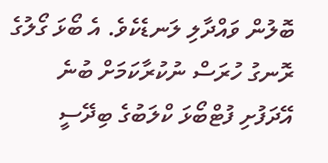ބޮލުން ވައްދާލި ލަނޑެކެވެ. އެ ބޯޅަ ގޯލުގެ ރޮނގު ހުރަސް ނުކުރާކަމަށް ބުނެ އޭދަފުށި ފުޓްބޯޅަ ކްލަބުގެ ބިދޭސީ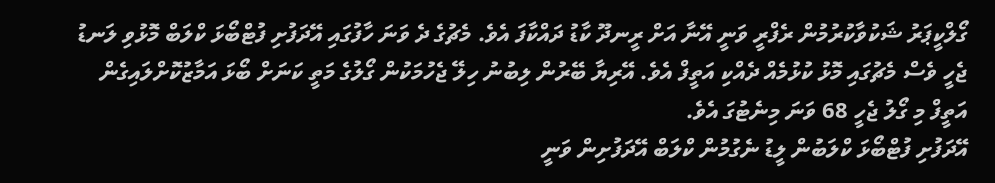ގޯލްކީޕަރު ޝަކުވާކުރުމުން ރެފްރީ ވަނީ އޭނާ އަށް ރީނދޫ ކާޑު ދައްކާފަ އެވެ. މެޗުގެ ދެ ވަނަ ހާފުގައި އޭދަފުށި ފުޓްބޯޅަ ކްލަބް މޮޅުވި ލަނޑު ޖެހީ ވެސް މެޗުގައި މޮޅު ކުޅުމެއް ދެއްކި އަތީފް އެވެ. އޭރިޔާ ބޭރުން ލިބުނު ހިލޭ ޖެހުމަކުން ގޯލުގެ މަތީ ކަނަށް ބޯޅަ އަމާޒުކޮށްލައިގެން އަތީފް މި ގޯލު ޖެހީ 68 ވަނަ މިނެޓުގަ އެވެ.
އޭދަފުށި ފުޓްބޯޅަ ކްލަބުން ލީޑު ނެގުމުން ކްލަބް އޭދަފުށިން ވަނީ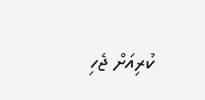ކުރިއަށް ޖެހި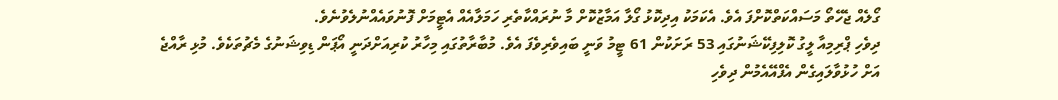ގޯލެއް ޖެހޭތޯ މަސައްކަތްކޮށްފަ އެވެ. އެކަމަކު އިދިކޮޅު ގޯލާ އަމާޒުކޮށް މާ ނުރައްކާތެރި ހަމަލާއެއް އެޓީމަށް ފޮނުވައެއްނުލެވުނެވެ.
ދިވެހި ޕްރިމިއާ ލީގު ކޮލިފިކޭޝަނުގައި 53 ރަށަކުން 61 ޓީމު ވަނީ ބައިވެރިވެފަ އެވެ. މުބާރާތުގައި މިހާރު ކުރިއަށްދަނީ އޯޕަން ޑިވިޝަނުގެ މެޗުތަކެވެ. މުޅި ރާއްޖެ އަށް ހުޅުވާލައިގެން އެފްއޭއެމުން ދިވެހި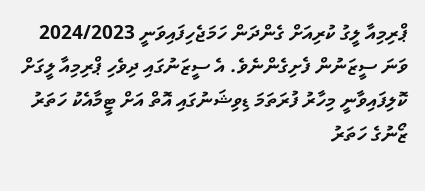ޕްރިމިއާ ލީގު ކުރިއަށް ގެންދަން ހަމަޖެހިފައިވަނީ 2024/2023 ވަނަ ސީޒަނުން ފެށިގެންނެވެ. އެ ސީޒަނުގައި ދިވެހި ޕްރިމިއާ ލީގަށް ކޮލިފައިވާނީ މިހާރު ފުރަތަމަ ޑިވިޝަނުގައި އޮތް އަށް ޓީމާއެކު ހަތަރު ޒޯނުގެ ހަތަރު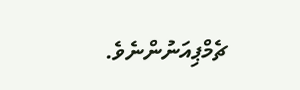ޗެމްޕިއަނުންނެވެ.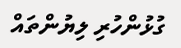ގުޅުންހުރި ލިޔުންތައް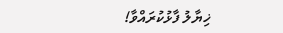ޚިޔާލު ފާޅުކުރައްވާ!